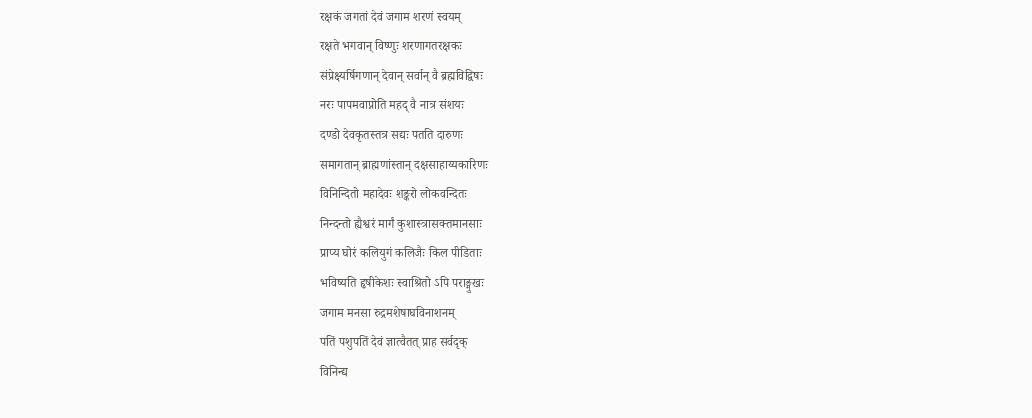रक्षकं जगतां देवं जगाम शरणं स्वयम्
रक्षते भगवान् विष्णुः शरणागतरक्षकः
संप्रेक्ष्यर्षिगणान् देवान् सर्वान् वै ब्रह्मविद्विषः
नरः पापमवाप्नोति महद् वै नात्र संशयः
दण्डो देवकृतस्तत्र सद्यः पतति दारुणः
समागतान् ब्राह्मणांस्तान् दक्षसाहाय्यकारिणः
विनिन्दितो महादेवः शङ्करो लोकवन्दितः
निन्दन्तो ह्यैश्वरं मार्गं कुशास्त्रासक्तमानसाः
प्राप्य घोरं कलियुगं कलिजैः किल पीडिताः
भविष्यति हृषीकेशः स्वाश्रितो ऽपि पराङ्मुखः
जगाम मनसा रुद्रमशेषाघविनाशनम्
पतिं पशुपतिं देवं ज्ञात्वैतत् प्राह सर्वदृक्
विनिन्द्य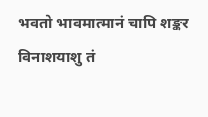भवतो भावमात्मानं चापि शङ्कर
विनाशयाशु तं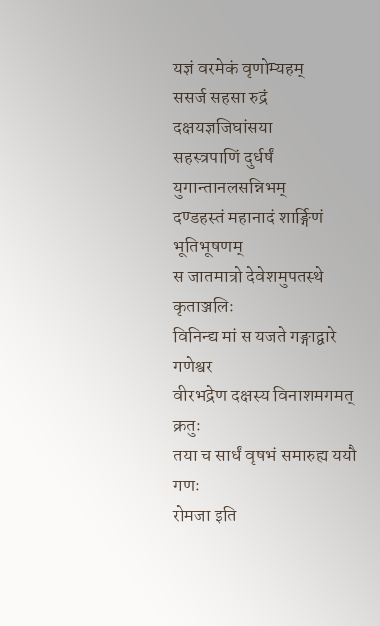यज्ञं वरमेकं वृणोम्यहम्
ससर्ज सहसा रुद्रं दक्षयज्ञजिघांसया
सहस्त्रपाणिं दुर्धर्षं युगान्तानलसन्निभम्
दण्डहस्तं महानादं शार्ङ्गिणं भूतिभूषणम्
स जातमात्रो देवेशमुपतस्थे कृताञ्जलिः
विनिन्द्य मां स यजते गङ्गाद्वारे गणेश्वर
वीरभद्रेण दक्षस्य विनाशमगमत् क्रतुः
तया च सार्धं वृषभं समारुह्य ययौ गणः
रोमजा इति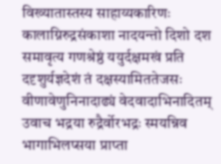विख्यातास्तस्य साहाय्यकारिणः
कालाग्निरुद्रसंकाशा नादयन्तो दिशो दश
समावृत्य गणश्रेष्ठं ययुर्दक्षमखं प्रति
ददृशुर्यज्ञदेशं तं दक्षस्यामिततेजसः
वीणावेणुनिनादाढ्यं वेदवादाभिनादितम्
उवाच भद्रया रुद्रैर्वोरभद्रः स्मयन्निव
भागाभिलप्सया प्राप्ता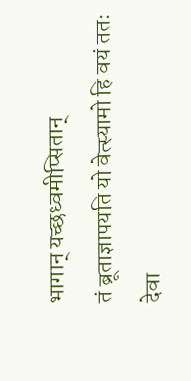भागान् यच्छध्वमीप्सितान्
तं ब्रूताज्ञापयति यो वेत्स्यामो हि वयं ततः
देवा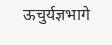ऊचुर्यज्ञभागे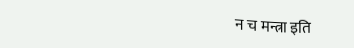न च मन्त्रा इति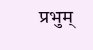प्रभुम्